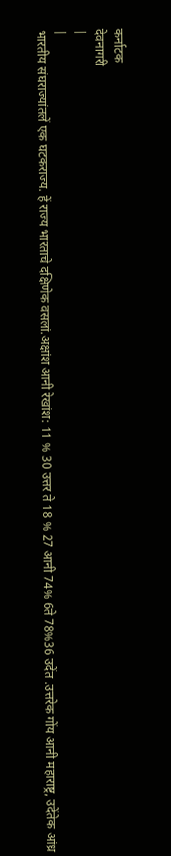कर्नाटक
देवनागरी
|
|
भारतीय संघराज्यांतलें एक घटकराज्य. हें राज्य भारताचे दक्षिणेक वसलां.अक्षांश आनी रेखांश: 11 % 30 उत्तर ते 18 % 27 आनी 74% 6ते 78%36 उदेंत .उत्तरेक गोंय आनी महाराष्ट्र, उदेंतेक आंध्र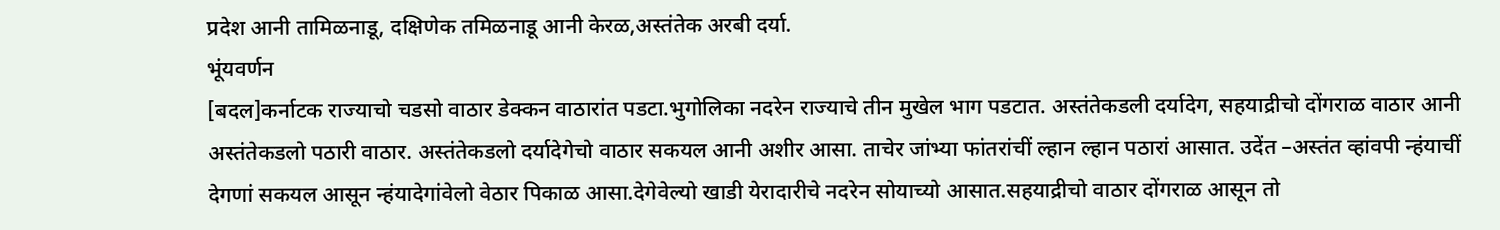प्रदेश आनी तामिळनाडू, दक्षिणेक तमिळनाडू आनी केरळ,अस्तंतेक अरबी दर्या.
भूंयवर्णन
[बदल]कर्नाटक राज्याचो चडसो वाठार डेक्कन वाठारांत पडटा.भुगोलिका नदरेन राज्याचे तीन मुखेल भाग पडटात. अस्तंतेकडली दर्यादेग, सहयाद्रीचो दोंगराळ वाठार आनी अस्तंतेकडलो पठारी वाठार. अस्तंतेकडलो दर्यादेगेचो वाठार सकयल आनी अशीर आसा. ताचेर जांभ्या फांतरांचीं ल्हान ल्हान पठारां आसात. उदेंत –अस्तंत व्हांवपी न्हंयाचीं देगणां सकयल आसून न्हंयादेगांवेलो वेठार पिकाळ आसा.देगेवेल्यो खाडी येरादारीचे नदरेन सोयाच्यो आसात.सहयाद्रीचो वाठार दोंगराळ आसून तो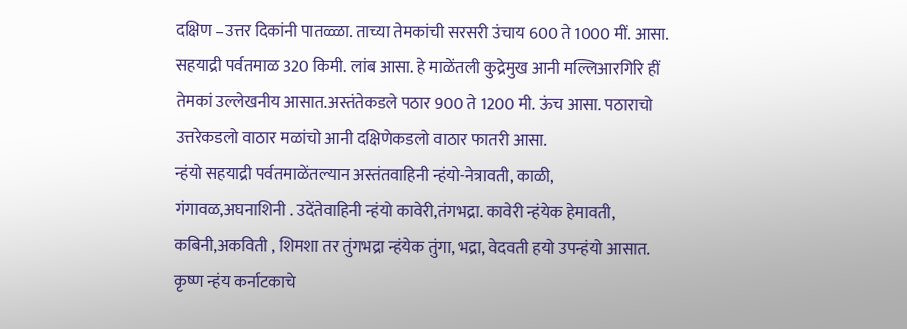दक्षिण –उत्तर दिकांनी पातळ्ळा. ताच्या तेमकांची सरसरी उंचाय 600 ते 1000 मीं. आसा.
सहयाद्री पर्वतमाळ 320 किमी. लांब आसा. हे माळेंतली कुद्रेमुख आनी मल्लिआरगिरि हीं तेमकां उल्लेखनीय आसात.अस्तंतेकडले पठार 900 ते 1200 मी. ऊंच आसा. पठाराचो उत्तरेकडलो वाठार मळांचो आनी दक्षिणेकडलो वाठार फातरी आसा.
न्हंयो सहयाद्री पर्वतमाळेंतल्यान अस्तंतवाहिनी न्हंयो-नेत्रावती, काळी, गंगावळ,अघनाशिनी . उदेंतेवाहिनी न्हंयो कावेरी,तंगभद्रा. कावेरी न्हंयेक हेमावती, कबिनी,अकविती , शिमशा तर तुंगभद्रा न्हंयेक तुंगा, भद्रा, वेदवती हयो उपन्हंयो आसात. कृष्ण न्हंय कर्नाटकाचे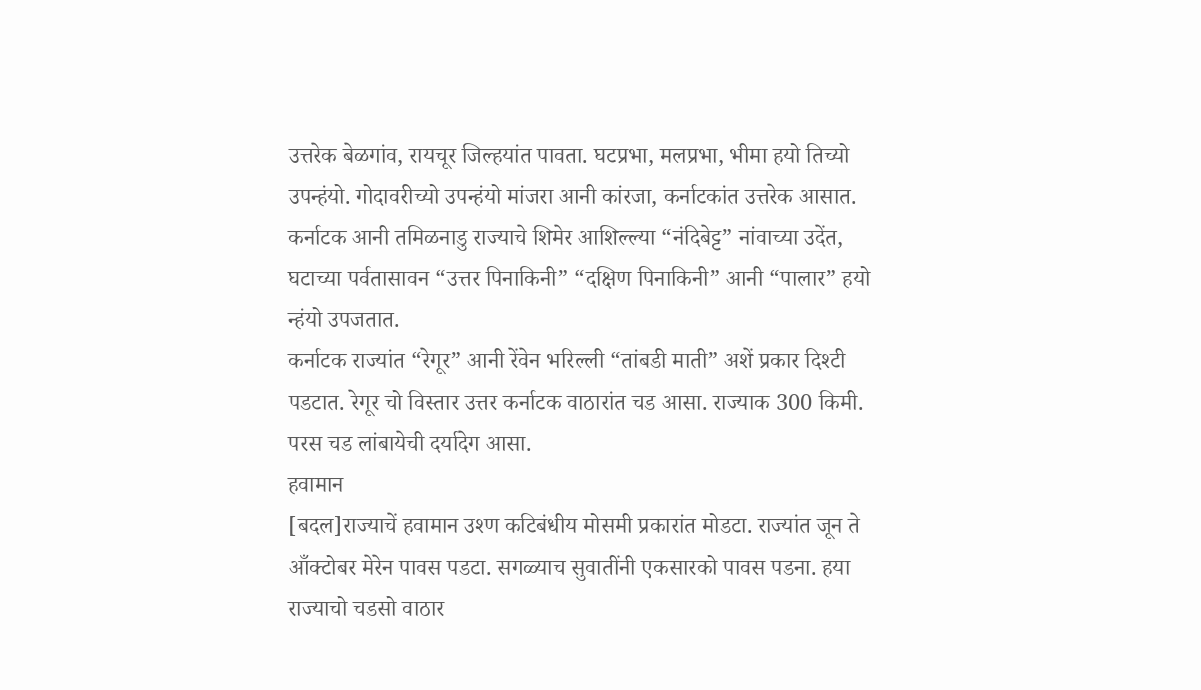उत्तरेक बेळगांव, रायचूर जिल्हयांत पावता. घटप्रभा, मलप्रभा, भीमा हयो तिच्यो उपन्हंयो. गोदावरीच्यो उपन्हंयो मांजरा आनी कांरजा, कर्नाटकांत उत्तरेक आसात. कर्नाटक आनी तमिळनाडु राज्याचे शिमेर आशिल्ल्या “नंदिबेट्ट” नांवाच्या उदेंत, घटाच्या पर्वतासावन “उत्तर पिनाकिनी” “दक्षिण पिनाकिनी” आनी “पालार” हयो न्हंयो उपजतात.
कर्नाटक राज्यांत “रेगूर” आनी रेंवेन भरिल्ली “तांबडी माती” अशें प्रकार दिश्टी पडटात. रेगूर चो विस्तार उत्तर कर्नाटक वाठारांत चड आसा. राज्याक 300 किमी. परस चड लांबायेची दर्यादेग आसा.
हवामान
[बदल]राज्याचें हवामान उश्ण कटिबंधीय मोसमी प्रकारांत मोडटा. राज्यांत जून ते आँक्टोबर मेरेन पावस पडटा. सगळ्याच सुवातींनी एकसारको पावस पडना. हया राज्याचो चडसो वाठार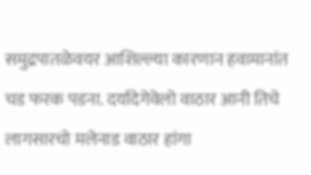समुद्रपातळेवयर आशिल्ल्या कारणान हवामानांत चड फरक पडना. दर्यादेगेवेलो वाठार आनी तिचे लागसारचो मलेनाड वाठार हांगा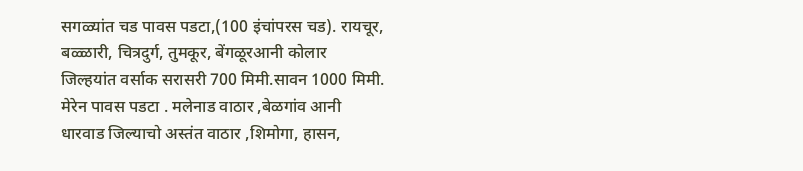सगळ्यांत चड पावस पडटा,(100 इंचांपरस चड). रायचूर, बळ्ळारी, चित्रदुर्ग, तुमकूर, बेंगळूरआनी कोलार जिल्हयांत वर्साक सरासरी 700 मिमी.सावन 1000 मिमी. मेरेन पावस पडटा . मलेनाड वाठार ,बेळगांव आनी धारवाड जिल्याचो अस्तंत वाठार ,शिमोगा, हासन,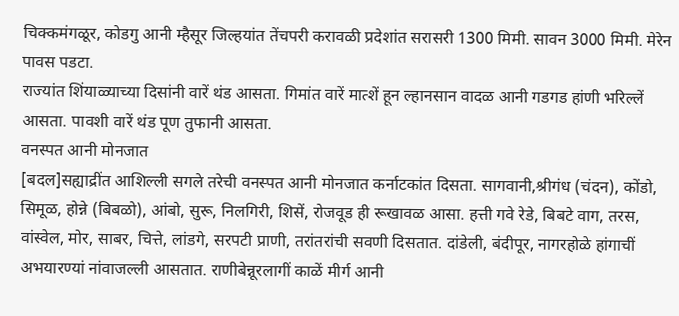चिक्कमंगळूर, कोडगु आनी म्हैसूर जिल्हयांत तेंचपरी करावळी प्रदेशांत सरासरी 1300 मिमी. सावन 3000 मिमी. मेरेन पावस पडटा.
राज्यांत शिंयाळ्याच्या दिसांनी वारें थंड आसता. गिमांत वारें मात्शें हून ल्हानसान वादळ आनी गडगड हांणी भरिल्लें आसता. पावशी वारें थंड पूण तुफानी आसता.
वनस्पत आनी मोनजात
[बदल]सह्याद्रींत आशिल्ली सगले तरेची वनस्पत आनी मोनजात कर्नाटकांत दिसता. सागवानी,श्रीगंध (चंदन), कोंडो, सिमूळ, होन्ने (बिबळो), आंबो, सुरू, निलगिरी, शिसें, रोजवूड ही रूखावळ आसा. हत्ती गवे रेडे, बिबटे वाग, तरस, वांस्वेल, मोर, साबर, चित्ते, लांडगे, सरपटी प्राणी, तरांतरांची सवणी दिसतात. दांडेली, बंदीपूर, नागरहोळे हांगाचीं अभयारण्यां नांवाजल्ली आसतात. राणीबेन्नूरलागीं काळें मीर्ग आनी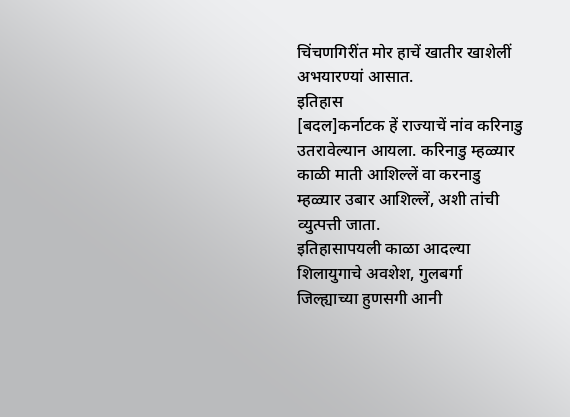चिंचणगिरींत मोर हाचें खातीर खाशेलीं अभयारण्यां आसात.
इतिहास
[बदल]कर्नाटक हें राज्याचें नांव करिनाडु उतरावेल्यान आयला. करिनाडु म्हळ्यार काळी माती आशिल्लें वा करनाडु म्हळ्यार उबार आशिल्लें, अशी तांची व्युत्पत्ती जाता.
इतिहासापयली काळा आदल्या शिलायुगाचे अवशेश, गुलबर्गा जिल्ह्याच्या हुणसगी आनी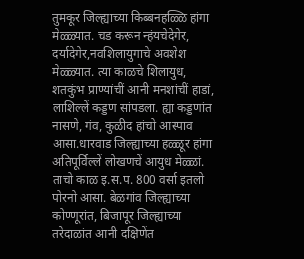तुमकूर जिल्ह्याच्या किब्बनहळ्ळि हांगा मेळ्ळ्यात. चड करून न्हंयचेदेगेर, दर्यादेगेर,नवशिलायुगाचे अवशेश मेळ्ळ्यात. त्या काळचे शिलायुध, शतकुंभ प्राण्यांचीं आनी मनशांचीं हाडां, लाशिल्लें कड्डण सांपडला. ह्या कड्डणांत नासणे, गंव, कुळीद हांचो आस्पाव आसा.धारवाड जिल्ह्याच्या हळ्ळूर हांगा अतिपूर्विल्लें लोखणचें आयुध मेळ्ळां. ताचो काळ इ.स.प. 800 वर्सा इतलो पोरनो आसा. बेळगांव जिल्ह्याच्या कोण्णूरांत, बिजापूर जिल्ह्याच्या तरेदाळांत आनी दक्षिणेंत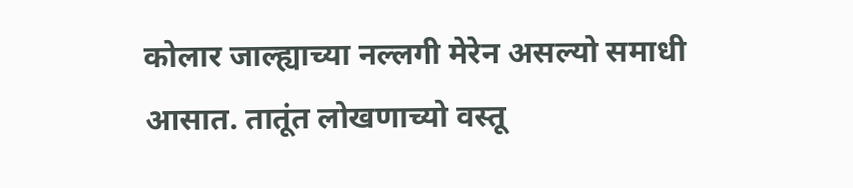कोलार जाल्ह्याच्या नल्लगी मेरेन असल्यो समाधी आसात. तातूंत लोखणाच्यो वस्तू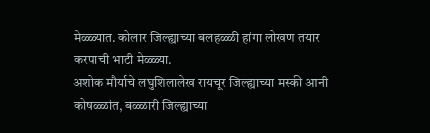मेळ्ळ्यात. कोलार जिल्ह्याच्या बलहळ्ळी हांगा लोखण तयार करपाची भाटी मेळ्ळ्या.
अशोक मौर्याचे लघुशिलालेख रायचूर जिल्ह्याच्या मस्की आनी कोषळ्ळांत, बळ्ळारी जिल्ह्याच्या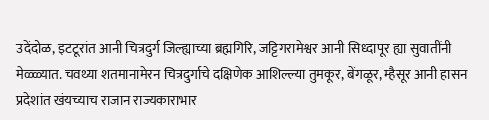उदेंदोळ, इटटूरांत आनी चित्रदुर्ग जिल्ह्याच्या ब्रह्मगिरि, जट्टिगरामेश्वर आनी सिध्दापूर ह्या सुवातींनी मेळ्ळ्यात. चवथ्या शतमानामेरन चित्रदुर्गाचे दक्षिणेक आशिल्ल्या तुमकूर, बेंगळूर, म्हैसूर आनी हासन प्रदेशांत खंयच्याच राजान राज्यकाराभार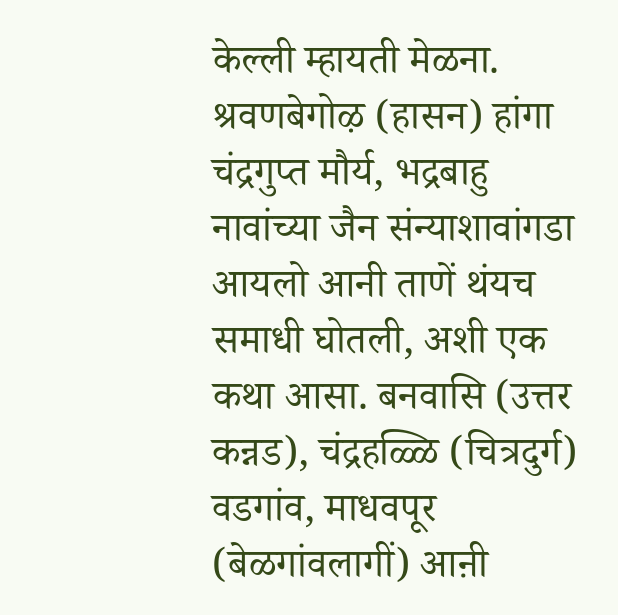केल्ली म्हायती मेळना. श्रवणबेगोऴ (हासन) हांगा चंद्रगुप्त मौर्य, भद्रबाहु नावांच्या जैन संन्याशावांगडा आयलो आनी ताणें थंयच समाधी घोतली, अशी एक कथा आसा. बनवासि (उत्तर कन्नड), चंद्रहळ्ळि (चित्रदुर्ग) वडगांव, माधवपूर (बेळगांवलागीं) आऩी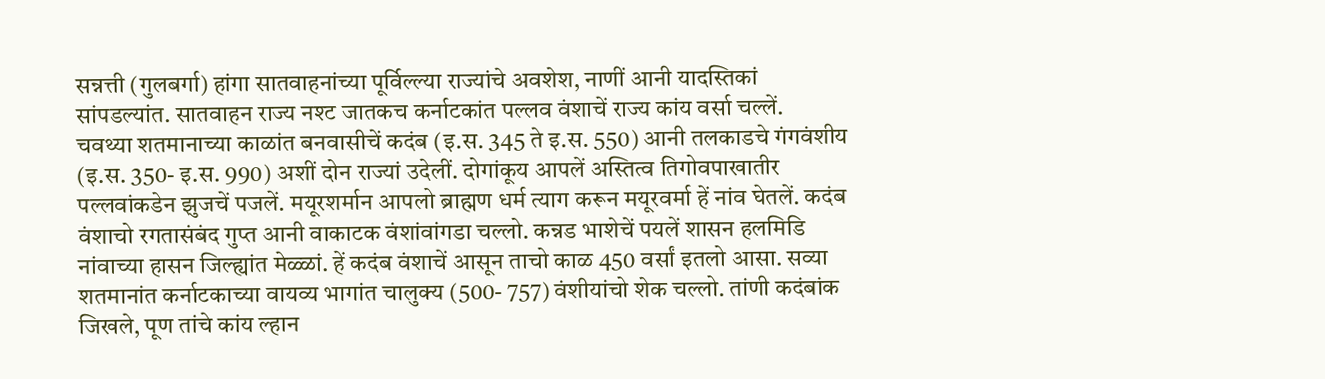सन्नत्ती (गुलबर्गा) हांगा सातवाहनांच्या पूर्विल्ल्या राज्यांचे अवशेश, नाणीं आनी यादस्तिकां सांपडल्यांत. सातवाहन राज्य नश्ट जातकच कर्नाटकांत पल्लव वंशाचें राज्य कांय वर्सा चल्लें.
चवथ्या शतमानाच्या काळांत बनवासीचें कदंब (इ.स. 345 ते इ.स. 550) आनी तलकाडचे गंगवंशीय (इ.स. 350- इ.स. 990) अशीं दोन राज्यां उदेलीं. दोगांकूय आपलें अस्तित्व तिगोवपाखातीर पल्लवांकडेन झुजचें पजलें. मयूरशर्मान आपलो ब्राह्मण धर्म त्याग करून मयूरवर्मा हें नांव घेतलें. कदंब वंशाचो रगतासंबंद गुप्त आनी वाकाटक वंशांवांगडा चल्लो. कन्नड भाशेचें पयलें शासन हलमिडि नांवाच्या हासन जिल्ह्यांत मेळ्ळां. हें कदंब वंशाचें आसून ताचो काळ 450 वर्सां इतलो आसा. सव्या शतमानांत कर्नाटकाच्या वायव्य भागांत चालुक्य (500- 757) वंशीयांचो शेक चल्लो. तांणी कदंबांक जिखले, पूण तांचे कांय ल्हान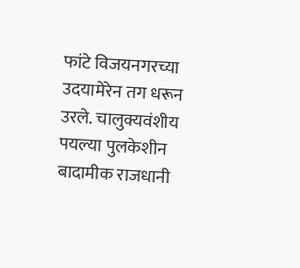फांटे विजयनगरच्या उदयामेरेन तग धरून उरले. चालुक्यवंशीय पयल्या पुलकेशीन बादामीक राजधानी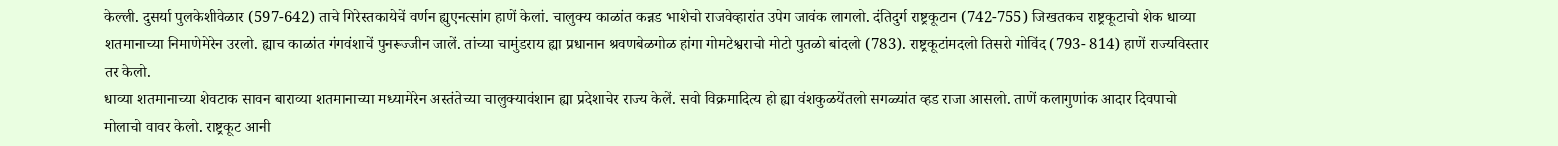केल्ली. दुसर्या पुलकेशीवेळार (597-642) ताचे गिरेस्तकायेचें वर्णन ह्युएनत्सांग हाणें केलां. चालुक्य काळांत कन्नड भाशेचो राजवेव्हारांत उपेग जावंक लागलो. दंतिदुर्ग राष्ट्रकूटान (742-755) जिखतकच राष्ट्रकूटाचो शेक धाव्या शतमानाच्या निमाणेमेरेन उरलो. ह्याच काळांत गंगवंशाचें पुनरूज्जीन जालें. तांच्या चामुंडराय ह्या प्रधानान श्रवणबेळगोळ हांगा गोमटेश्वराचो मोटो पुतळो बांदलो (783). राष्ट्रकूटांमदलो तिसरो गोविंद (793- 814) हाणें राज्यविस्तार तर केलो.
धाव्या शतमानाच्या शेवटाक सावन बाराव्या शतमानाच्या मध्यामेरेन अस्तंतेच्या चालुक्यावंशान ह्या प्रदेशाचेर राज्य केलें. सवो विक्रमादित्य हो ह्या वंशकुळयेंतलो सगळ्यांत व्हड राजा आसलो. ताणें कलागुणांक आदार दिवपाचो मोलाचो वावर केलो. राष्ट्रकूट आनी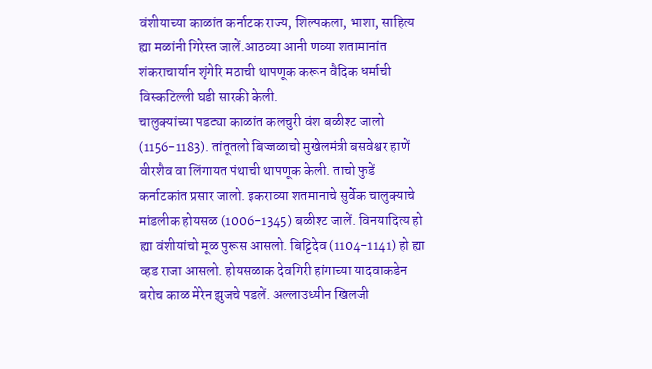वंशीयाच्या काळांत कर्नाटक राज्य, शिल्पकला, भाशा, साहित्य ह्या मळांनी गिरेस्त जालें.आठव्या आनी णव्या शतामानांत शंकराचार्यान शृंगेरि मठाची थापणूक करून वैदिक धर्माची विस्कटिल्ली घडी सारकी केली.
चालुक्यांच्या पडट्या काळांत कलचुरी वंश बळीश्ट जालो (1156-1183). तांतूतलो बिज्जळाचो मुखेलमंत्री बसवेश्वर हाणें वीरशैव वा लिंगायत पंथाची थापणूक केली. ताचो फुडें कर्नाटकांत प्रसार जालो. इकराव्या शतमानाचे सुर्वेक चालुक्याचे मांडलीक होयसळ (1006-1345) बळीश्ट जालें. विनयादित्य हो ह्या वंशीयांचो मूळ पुरूस आसलो. बिट्टिदेव (1104-1141) हो ह्या व्हड राजा आसलो. होयसळाक देवगिरी हांगाच्या यादवाकडेन बरोच काळ मेरेन झुजचे पडलें. अल्लाउध्यीन खिलजी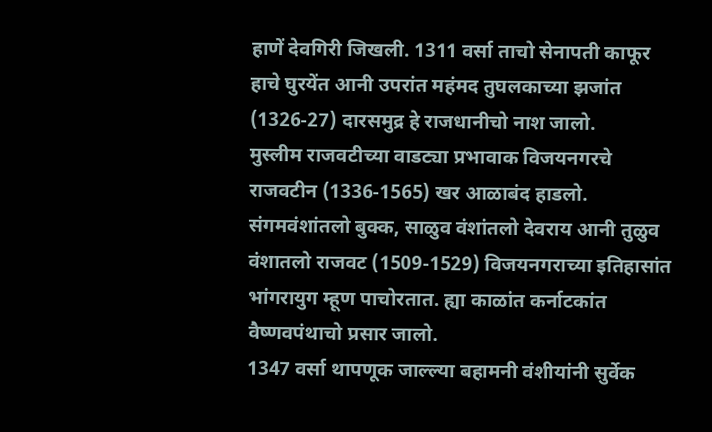हाणें देवगिरी जिखली. 1311 वर्सा ताचो सेनापती काफूर हाचे घुरयेंत आनी उपरांत महंमद तुघलकाच्या झजांत (1326-27) दारसमुद्र हे राजधानीचो नाश जालो.
मुस्लीम राजवटीच्या वाडट्या प्रभावाक विजयनगरचे राजवटीन (1336-1565) खर आळाबंद हाडलो. संगमवंशांतलो बुक्क, साळुव वंशांतलो देवराय आनी तुळुव वंशातलो राजवट (1509-1529) विजयनगराच्या इतिहासांत भांगरायुग म्हूण पाचोरतात. ह्या काळांत कर्नाटकांत वैष्णवपंथाचो प्रसार जालो.
1347 वर्सा थापणूक जाल्ल्या बहामनी वंशीयांनी सुर्वेक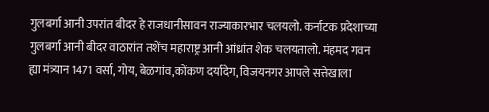गुलबर्गा आनी उपरांत बीदर हे राजधानीसावन राज्याकारभार चलयलो. कर्नाटक प्रदेशाच्या गुलबर्गा आनी बीदर वाठारांत तशेंच महाराष्ट्र आनी आंध्रांत शेक चलयतालो. मंहमद गवन ह्या मंत्र्यान 1471 वर्सा, गोय, बेळगांव,कोंकण दर्यादेग, विजयनगर आपले सत्तेखाला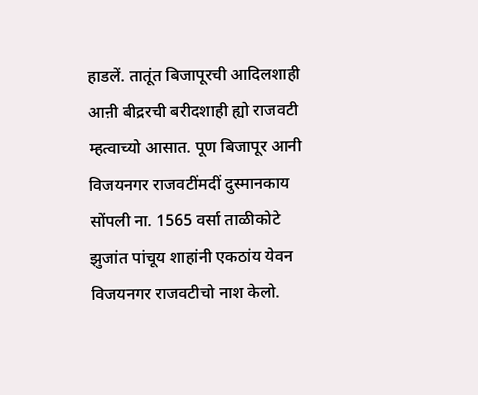हाडलें. तातूंत बिजापूरची आदिलशाही आऩी बीद्ररची बरीदशाही ह्यो राजवटी म्हत्वाच्यो आसात. पूण बिजापूर आनी विजयनगर राजवटींमदीं दुस्मानकाय सोंपली ना. 1565 वर्सा ताळीकोटे झुजांत पांचूय शाहांनी एकठांय येवन विजयनगर राजवटीचो नाश केलो.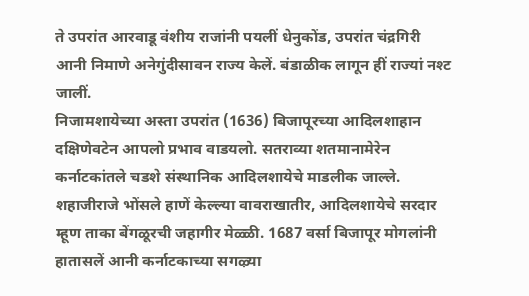ते उपरांत आरवाडू वंशीय राजांनी पयलीं धेनुकोंड, उपरांत चंद्रगिरी आनी निमाणे अनेगुंदीसावन राज्य केलें. बंडाळीक लागून हीं राज्यां नश्ट जालीं.
निजामशायेच्या अस्ता उपरांत (1636) बिजापूरच्या आदिलशाहान दक्षिणेवटेन आपलो प्रभाव वाडयलो. सतराव्या शतमानामेरेन कर्नाटकांतले चडशे संस्थानिक आदिलशायेचे माडलीक जाल्ले. शहाजीराजे भोंसले हाणें केल्ल्या वावराखातीर, आदिलशायेचे सरदार म्हूण ताका बेंगळूरची जहागीर मेळ्ळी. 1687 वर्सा बिजापूर मोगलांनी हातासलें आनी कर्नाटकाच्या सगऴ्या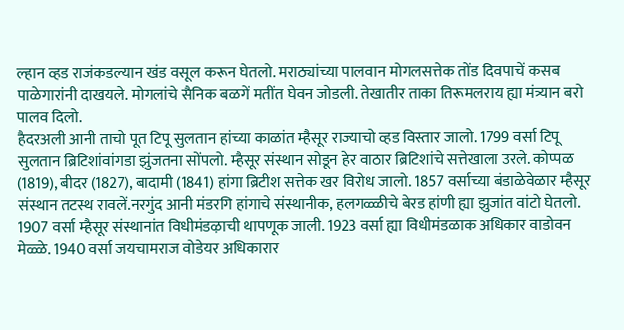ल्हान व्हड राजंकडल्यान खंड वसूल करून घेतलो. मराठ्यांच्या पालवान मोगलसत्तेक तोंड दिवपाचें कसब पाळेगारांनी दाखयले. मोगलांचे सैनिक बळगें मतींत घेवन जोडली. तेखातीर ताका तिरूमलराय ह्या मंत्र्यान बरो पालव दिलो.
हैदरअली आनी ताचो पूत टिपू सुलतान हांच्या काळांत म्हैसूर राज्याचो व्हड विस्तार जालो. 1799 वर्सा टिपू सुलतान ब्रिटिशांवांगडा झुंजतना सोंपलो. म्हैसूर संस्थान सोडून हेर वाठार ब्रिटिशांचे सत्तेखाला उरले. कोप्पळ (1819), बीदर (1827), बादामी (1841) हांगा ब्रिटीश सत्तेक खर विरोध जालो. 1857 वर्साच्या बंडाळेवेळार म्हैसूर संस्थान तटस्थ रावलें.नरगुंद आनी मंडरगि हांगाचे संस्थानीक, हलगळ्ळीचे बेरड हांणी ह्या झुजांत वांटो घेतलो.
1907 वर्सा म्हैसूर संस्थानांत विधीमंडऴाची थापणूक जाली. 1923 वर्सा ह्या विधीमंडळाक अधिकार वाडोवन मेळ्ळे. 1940 वर्सा जयचामराज वोडेयर अधिकारार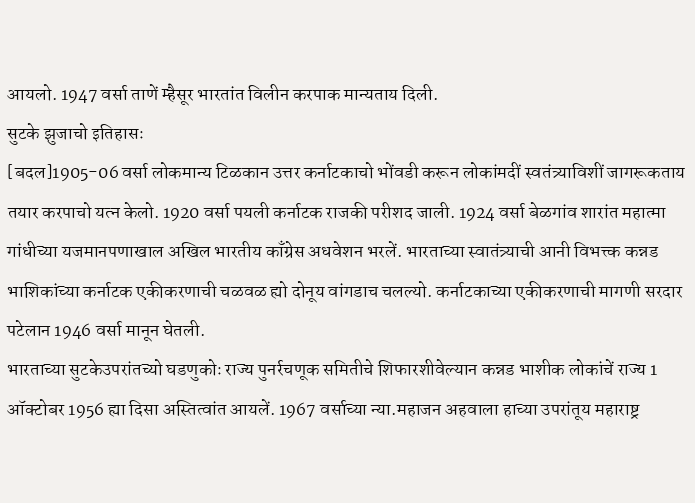आयलो. 1947 वर्सा ताणें म्हैसूर भारतांत विलीन करपाक मान्यताय दिली.
सुटके झुजाचो इतिहासः
[बदल]1905-06 वर्सा लोकमान्य टिळकान उत्तर कर्नाटकाचो भोंवडी करून लोकांमदीं स्वतंत्र्याविशीं जागरूकताय तयार करपाचो यत्न केलो. 1920 वर्सा पयली कर्नाटक राजकी परीशद जाली. 1924 वर्सा बेळगांव शारांत महात्मा गांधीच्या यजमानपणाखाल अखिल भारतीय काँग्रेस अधवेशन भरलें. भारताच्या स्वातंत्र्याची आनी विभत्त्क कन्नड भाशिकांच्या कर्नाटक एकीकरणाची चळवळ ह्यो दोनूय वांगडाच चलल्यो. कर्नाटकाच्या एकीकरणाची मागणी सरदार पटेलान 1946 वर्सा मानून घेतली.
भारताच्या सुटकेउपरांतच्यो घडणुकोः राज्य पुनर्रचणूक समितीचे शिफारशीवेल्यान कन्नड भाशीक लोकांचें राज्य 1 ऑक्टोबर 1956 ह्या दिसा अस्तित्वांत आयलें. 1967 वर्साच्या न्या.महाजन अहवाला हाच्या उपरांतूय महाराष्ट्र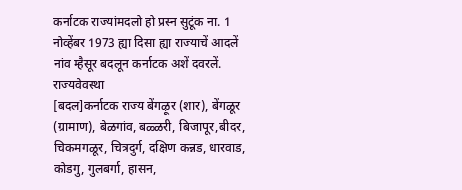कर्नाटक राज्यांमदलो हो प्रस्न सुटूंक ना. 1 नोव्हेंबर 1973 ह्या दिसा ह्या राज्याचें आदलें नांव म्हैसूर बदलून कर्नाटक अशें दवरलें.
राज्यवेवस्था
[बदल]कर्नाटक राज्य बेंगऴूर (शार), बेंगळूर (ग्रामाण), बेळगांव, बळ्ळरी, बिजापूर,बीदर, चिकमगळूर, चित्रदुर्ग, दक्षिण कन्नड, धारवाड, कोडगु, गुलबर्गा, हासन,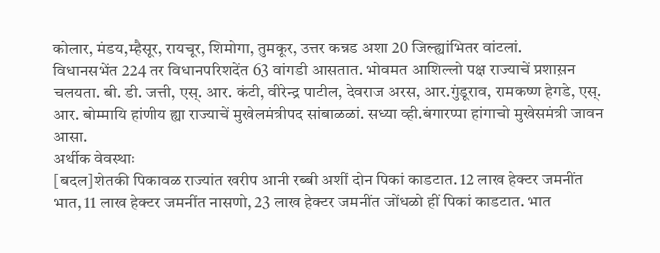कोलार, मंडय,म्हैसूर, रायचूर, शिमोगा, तुमकूर, उत्तर कन्नड अशा 20 जिल्ह्यांभितर वांटलां.
विधानसभेंत 224 तर विधानपरिशदेंत 63 वांगडी आसतात. भोवमत आशिल्लो पक्ष राज्याचें प्रशास़न चलयता. बी. डी. जत्ती, एस्. आर. कंटी, वीरेन्द्र पाटील, देवराज अरस, आर.गुंडूराव, रामकष्ण हेगडे, एस्. आर. बोम्मायि हांणीय ह्या राज्याचें मुखेलमंत्रीपद सांबाळळां. सध्या व्ही.बंगारप्पा हांगाचो मुखेसमंत्री जावन आसा.
अर्थीक वेवस्थाः
[बदल]शेतकी पिकावळ राज्यांत खरीप आनी रब्बी अशीं दोन पिकां काडटात. 12 लाख हेक्टर जमनींत भात, 11 लाख हेक्टर जमनींत नासणो, 23 लाख हेक्टर जमनींत जोंधळो हीं पिकां काडटात. भात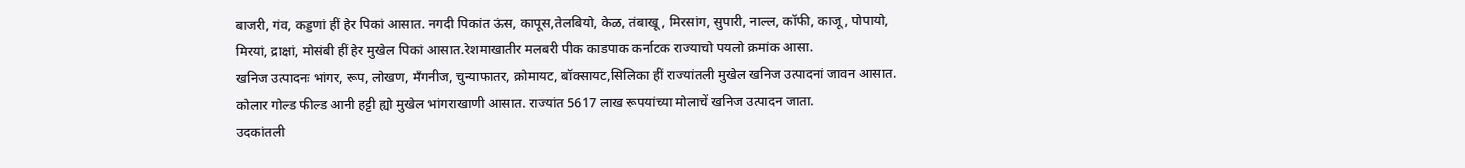बाजरी, गंव, कड्डणां हीं हेर पिकां आसात. नगदी पिकांत ऊंस, कापूस,तेलबियो, केळ, तंबाखू, मिरसांग, सुपारी, नाल्ल, कॉफी, काजू, पोपायो, मिरयां, द्राक्षां, मोसंबी हीं हेर मुखेल पिकां आसात.रेशमाखातीर मलबरी पीक काडपाक कर्नाटक राज्याचो पयलो क्रमांक आसा.
खनिज उत्पादनः भांगर, रूप, लोखण, मँगनीज, चुन्याफातर, क्रोमायट, बॉक्सायट,सिलिका हीं राज्यांतली मुखेल खनिज उत्पादनां जावन आसात. कोलार गोल्ड फील्ड आनी हट्टी ह्यो मुखेल भांगराखाणी आसात. राज्यांत 5617 लाख रूपयांच्या मोलाचें खनिज उत्पादन जाता.
उदकांतली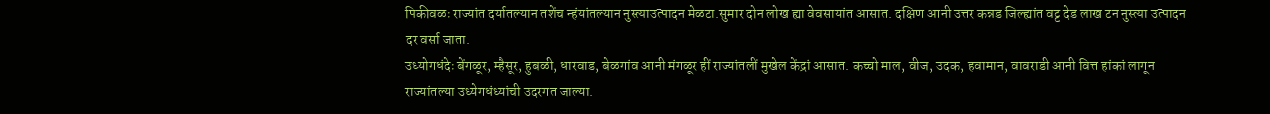पिकीवळः राज्यांत दर्यातल्यान तशेंच न्हंयांतल्यान नुस्त्याउत्पादन मेळटा.सुमार दोन लोख ह्या वेवसायांत आसात. दक्षिण आनी उत्तर कन्नड जिल्ह्यांत वट्ट देड लाख टन नुस्त्या उत्पादन दर वर्सा जाता.
उध्योगधंदेः बेंगळूर, म्हैसूर, हुबळी, धारवाड, बेळगांव आनी मंगळूर हीं राज्यांतलीं मुखेल केंद्रां आसात. कच्चो माल, वीज, उदक, हवामान, वावराडी आनी वित्त हांकां लागून राज्यांतल्या उध्येगधंध्यांची उदरगत जाल्या.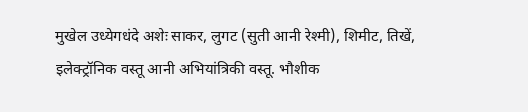मुखेल उध्येगधंदे अशेः साकर, लुगट (सुती आनी रेश्मी), शिमीट, तिखें, इलेक्ट्रॉनिक वस्तू आनी अभियांत्रिकी वस्तू. भौशीक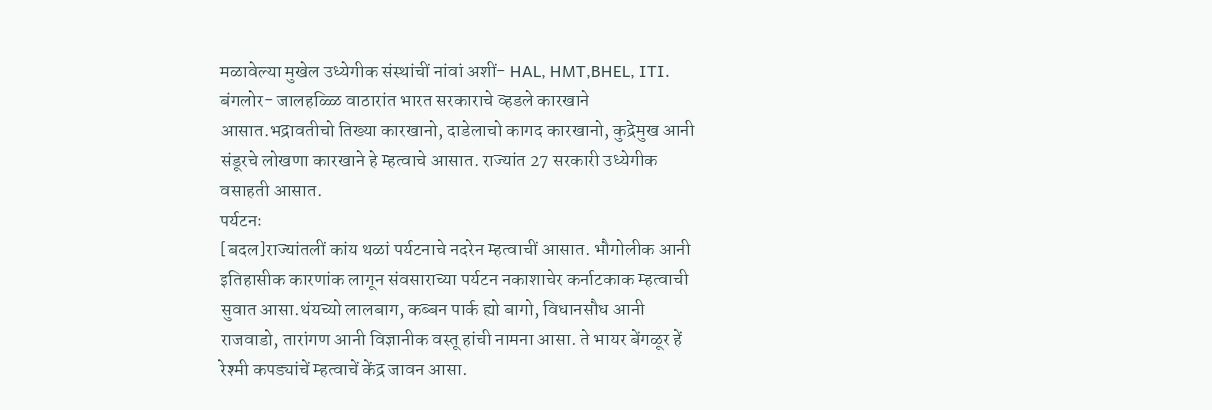मळावेल्या मुखेल उध्येगीक संस्थांचीं नांवां अशीं- HAL, HMT,BHEL, ITI. बंगलोर- जालहळ्ळि वाठारांत भारत सरकाराचे व्हडले कारखाने आसात.भद्रावतीचो तिख्या कारखानो, दाडेलाचो कागद कारखानो, कुद्रेमुख आनी संडूरचे लोखणा कारखाने हे म्हत्वाचे आसात. राज्यांत 27 सरकारी उध्येगीक वसाहती आसात.
पर्यटनः
[बदल]राज्यांतलीं कांय थळां पर्यटनाचे नदरेन म्हत्वाचीं आसात. भौगोलीक आनी इतिहासीक कारणांक लागून संवसाराच्या पर्यटन नकाशाचेर कर्नाटकाक म्हत्वाची सुवात आसा.थंयच्यो लालबाग, कब्बन पार्क ह्यो बागो, विधानसौध आनी राजवाडो, तारांगण आनी विज्ञानीक वस्तू हांची नामना आसा. ते भायर बेंगळूर हें रेश्मी कपड्यांचें म्हत्वाचें केंद्र जावन आसा.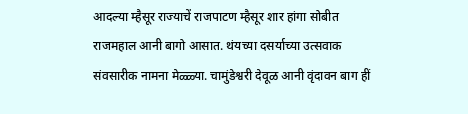आदल्या म्हैसूर राज्याचें राजपाटण म्हैसूर शार हांगा सोबीत राजमहाल आनी बागो आसात. थंयच्या दसर्याच्या उत्सवाक संवसारीक नामना मेळ्ळ्या. चामुंडेश्वरी देवूळ आनी वृंदावन बाग हीं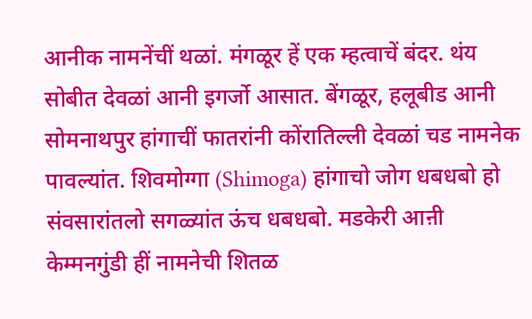आनीक नामनेंचीं थळां. मंगळूर हें एक म्हत्वाचें बंदर. थंय सोबीत देवळां आनी इगर्जो आसात. बेंगळूर, हलूबीड आनी सोमनाथपुर हांगाचीं फातरांनी कोंरातिल्ली देवळां चड नामनेक पावल्यांत. शिवमोग्गा (Shimoga) हांगाचो जोग धबधबो हो संवसारांतलो सगळ्यांत ऊंच धबधबो. मडकेरी आऩी केम्मनगुंडी हीं नामनेची शितळ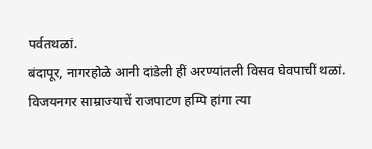पर्वतथळां.
बंदापूर, नागरहोळे आनी दांडेली हीं अरण्यांतली विसव घेवपाचीं थळां. विजयनगर साम्राज्याचें राजपाटण हम्पि हांगा त्या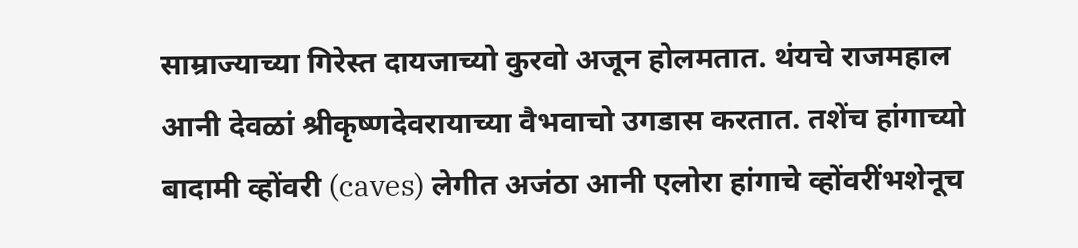साम्राज्याच्या गिरेस्त दायजाच्यो कुरवो अजून होलमतात. थंयचे राजमहाल आनी देवळां श्रीकृष्णदेवरायाच्या वैभवाचो उगडास करतात. तशेंच हांगाच्यो बादामी व्होंवरी (caves) लेगीत अजंठा आनी एलोरा हांगाचे व्होंवरींभशेनूच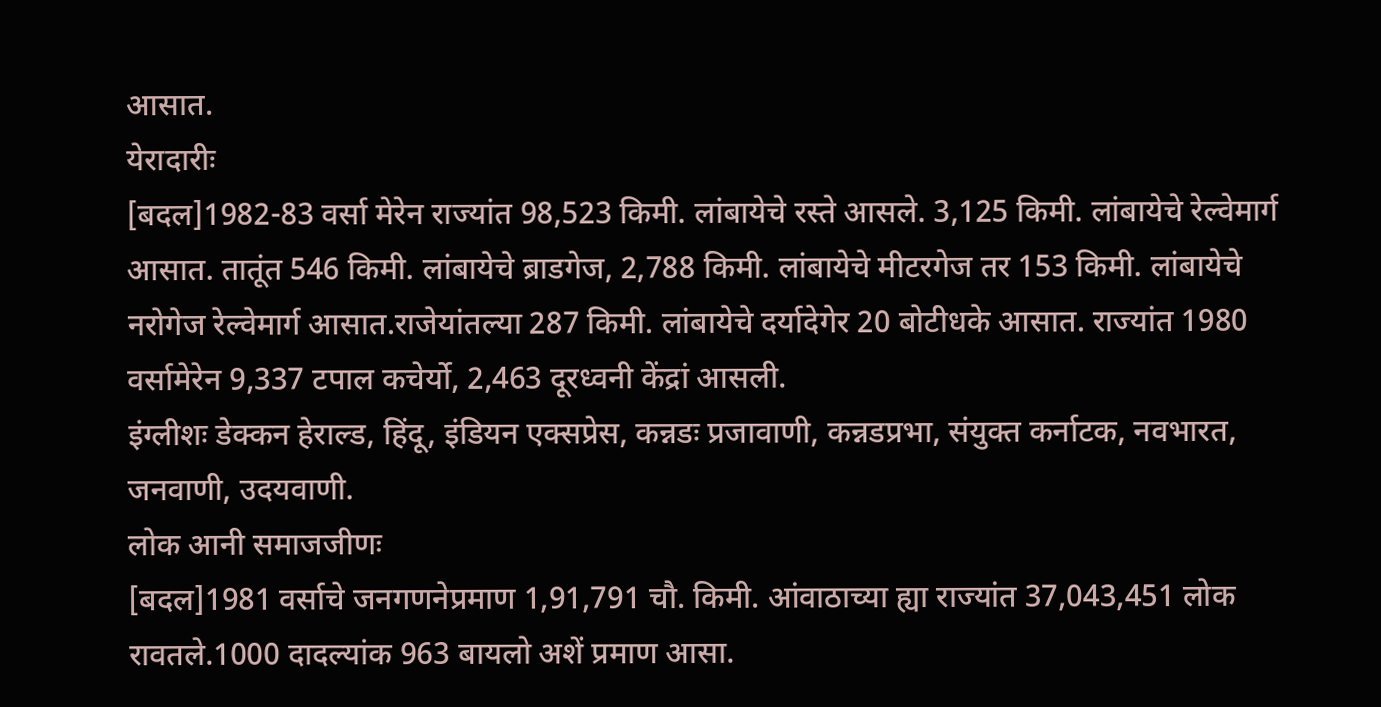आसात.
येरादारीः
[बदल]1982-83 वर्सा मेरेन राज्यांत 98,523 किमी. लांबायेचे रस्ते आसले. 3,125 किमी. लांबायेचे रेल्वेमार्ग आसात. तातूंत 546 किमी. लांबायेचे ब्राडगेज, 2,788 किमी. लांबायेचे मीटरगेज तर 153 किमी. लांबायेचे नरोगेज रेल्वेमार्ग आसात.राजेयांतल्या 287 किमी. लांबायेचे दर्यादेगेर 20 बोटीधके आसात. राज्यांत 1980 वर्सामेरेन 9,337 टपाल कचेर्यो, 2,463 दूरध्वनी केंद्रां आसली.
इंग्लीशः डेक्कन हेराल्ड, हिंदू, इंडियन एक्सप्रेस, कन्नडः प्रजावाणी, कन्नडप्रभा, संयुक्त कर्नाटक, नवभारत, जनवाणी, उदयवाणी.
लोक आनी समाजजीणः
[बदल]1981 वर्साचे जनगणनेप्रमाण 1,91,791 चौ. किमी. आंवाठाच्या ह्या राज्यांत 37,043,451 लोक रावतले.1000 दादल्यांक 963 बायलो अशें प्रमाण आसा.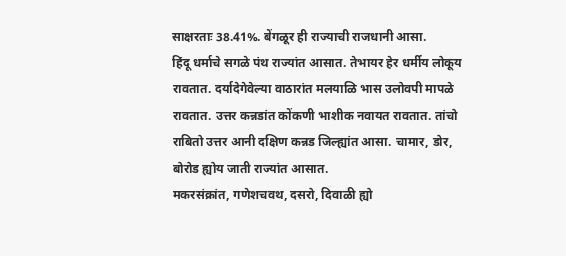साक्षरताः 38.41%. बेंगळूर ही राज्याची राजधानी आसा.
हिंदू धर्माचे सगळे पंथ राज्यांत आसात. तेभायर हेर धर्मीय लोकूय रावतात. दर्यादेगेवेल्या वाठारांत मलयाळि भास उलोवपी मापळे रावतात. उत्तर कन्नडांत कोंकणी भाशीक नवायत रावतात. तांचो राबितो उत्तर आनी दक्षिण कन्नड जिल्ह्यांत आसा. चामार, डोर, बोरोड ह्योय जाती राज्यांत आसात.
मकरसंक्रांत, गणेशचवथ, दसरो, दिवाळी ह्यो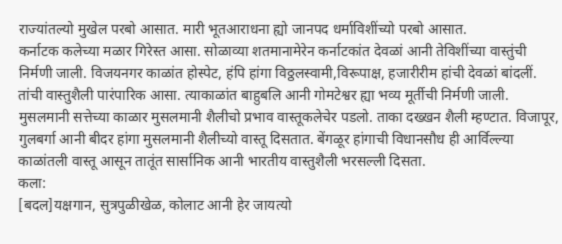राज्यांतल्यो मुखेल परबो आसात. मारी भूतआराधना ह्यो जानपद धर्माविशींच्यो परबो आसात.
कर्नाटक कलेच्या मळार गिरेस्त आसा. सोळाव्या शतमानामेरेन कर्नाटकांत देवळां आनी तेविशींच्या वास्तुंची निर्मणी जाली. विजयनगर काळांत होस्पेट, हंपि हांगा विठ्ठलस्वामी,विरूपाक्ष, हजारीरीम हांची देवळां बांदलीं. तांची वास्तुशैली पारंपारिक आसा. त्याकाळांत बाहुबलि आनी गोमटेश्वर ह्या भव्य मूर्तीची निर्मणी जाली. मुसलमानी सत्तेच्या काळार मुसलमानी शैलीचो प्रभाव वास्तूकलेचेर पडलो. ताका दख्खन शैली म्हण्टात. विजापूर, गुलबर्गा आनी बीदर हांगा मुसलमानी शैलीच्यो वास्तू दिसतात. बेंगळूर हांगाची विधानसौध ही आर्विल्ल्या काळांतली वास्तू आसून तातूंत सार्सानिक आनी भारतीय वास्तुशैली भरसल्ली दिसता.
कला:
[बदल]यक्षगान, सुत्रपुळीखेळ, कोलाट आनी हेर जायत्यो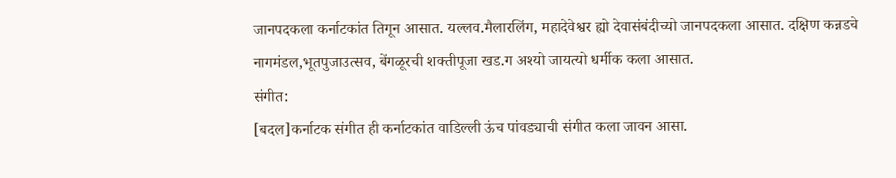जानपदकला कर्नाटकांत तिगून आसात. यल्लव.मैलारलिंग, महादेवेश्वर ह्यो देवासंबंदीच्यो जानपदकला आसात. दक्षिण कन्नडचे नागमंडल,भूतपुजाउत्सव, बेंगळूरची शक्तीपूजा खड.ग अश्यो जायत्यो धर्मीक कला आसात.
संगीत:
[बदल]कर्नाटक संगीत ही कर्नाटकांत वाडिल्ली ऊंच पांवड्याची संगीत कला जावन आसा.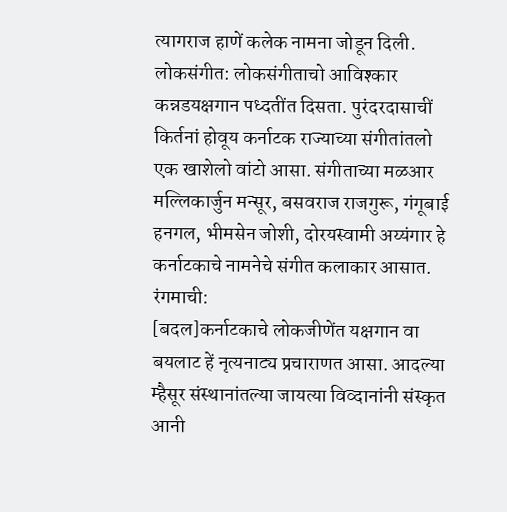त्यागराज हाणें कलेक नामना जोडून दिली.
लोकसंगीत: लोकसंगीताचो आविश्कार कन्नडयक्षगान पध्दतींत दिसता. पुरंदरदासाचीं किर्तनां होवूय कर्नाटक राज्याच्या संगीतांतलो एक खाशेलो वांटो आसा. संगीताच्या मळआर मल्लिकार्जुन मन्सूर, बसवराज राजगुरू, गंगूबाई हनगल, भीमसेन जोशी, दोरयस्वामी अय्यंगार हे कर्नाटकाचे नामनेचे संगीत कलाकार आसात.
रंगमाची:
[बदल]कर्नाटकाचे लोकजीणेंत यक्षगान वा बयलाट हें नृत्यनाट्य प्रचाराणत आसा. आदल्या म्हैसूर संस्थानांतल्या जायत्या विव्दानांनी संस्कृत आनी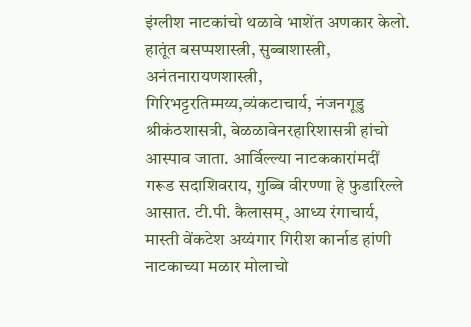इंग्लीश नाटकांचो थळावे भाशेंत अणकार केलो. हातूंत बसप्पशास्त्री, सुब्बाशास्त्री, अनंतनारायणशास्त्री, गिरिभट्टरतिम्मय्य,व्यंकटाचार्य, नंजनगूडु श्रीकंठशासत्री, बेळळावेनरहारिशासत्री हांचो आस्पाव जाता. आर्विल्ल्या नाटककारांमदीं गरूड सदाशिवराय, गुब्बि वीरण्णा हे फुडारिल्ले आसात. टी.पी. कैलासम्, आध्य रंगाचार्य, मास्ती वेंकटेश अय्यंगार गिरीश कार्नाड हांणी नाटकाच्या मळार मोलाचो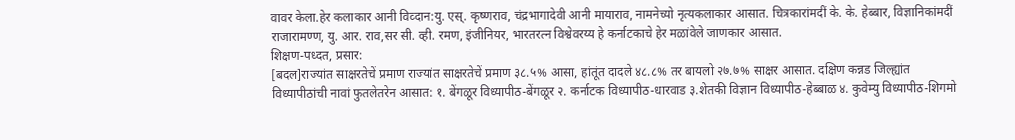वावर केला.हेर कलाकार आनी विव्दान:यु. एस्. कृष्णराव, चंद्रभागादेवी आनी मायाराव, नामनेच्यो नृत्यकलाकार आसात. चित्रकारांमदीं के. के. हेब्बार, विज्ञानिकांमदीं राजारामण्ण, यु. आर. राव,सर सी. व्ही. रमण, इंजीनियर, भारतरत्न विश्वेवरय्य हे कर्नाटकाचे हेर मळांवेले जाणकार आसात.
शिक्षण-पध्दत, प्रसार:
[बदल]राज्यांत साक्षरतेचें प्रमाण राज्यांत साक्षरतेचें प्रमाण ३८.५% आसा, हांतूंत दादले ४८.८% तर बायलो २७.७% साक्षर आसात. दक्षिण कन्नड जिल्ह्यांत विध्यापीठांची नावां फुतलेतरेन आसात: १. बेंगळूर विध्यापीठ-बेंगळूर २. कर्नाटक विध्यापीठ-धारवाड ३.शेतकी विज्ञान विध्यापीठ-हेब्बाळ ४. कुवेम्यु विध्यापीठ-शिगमो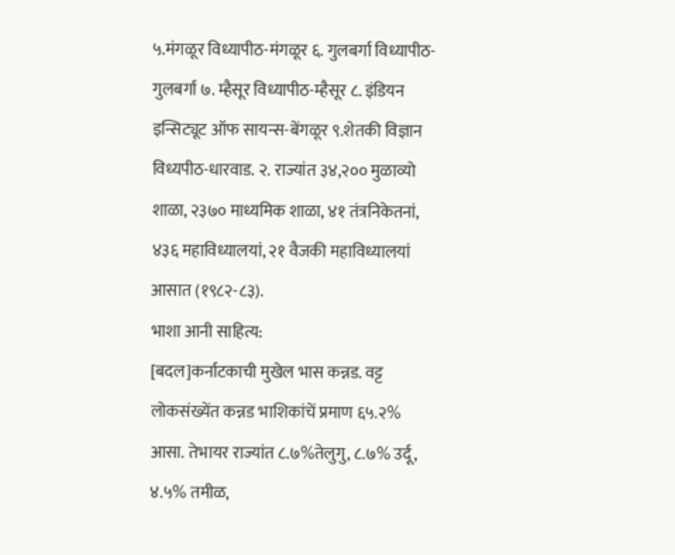५.मंगळूर विध्यापीठ-मंगळूर ६. गुलबर्गा विध्यापीठ-गुलबर्गा ७. म्हैसूर विध्यापीठ-म्हैसूर ८. इंडियन इन्सिट्यूट ऑफ सायन्स-बेंगळूर ९.शेतकी विज्ञान विध्यपीठ-धारवाड. २. राज्यांत ३४,२०० मुळाव्यो शाळा, २३७० माध्यमिक शाळा, ४१ तंत्रनिकेतनां, ४३६ महाविध्यालयां, २१ वैजकी महाविध्यालयां आसात (१९८२-८३).
भाशा आनी साहित्य:
[बदल]कर्नाटकाची मुखेल भास कन्नड. वट्ट लोकसंख्येंत कन्नड भाशिकांचें प्रमाण ६५.२% आसा. तेभायर राज्यांत ८.७%तेलुगु, ८.७% उर्दू, ४.५% तमीळ,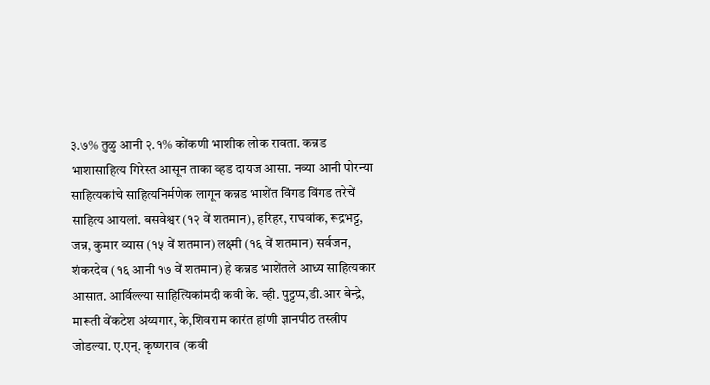३.७% तुळु आनी २.१% कोंकणी भाशीक लोक रावता. कन्नड भाशासाहित्य गिरेस्त आसून ताका व्हड दायज आसा. नव्या आनी पोरन्या साहित्यकांचे साहित्यनिर्मणेक लागून कन्नड भाशेंत विंगड विंगड तरेचें साहित्य आयलां. बसवेश्वर (१२ वें शतमान), हरिहर, राघवांक, रूद्रभट्ट, जन्न, कुमार व्यास (१५ वें शतमान) लक्ष्मी (१६ वें शतमान) सर्वजन, शंकरदेव (१६ आनी १७ वें शतमान) हे कन्नड भाशेंतले आध्य साहित्यकार आसात. आर्विल्ल्या साहित्यिकांमदी कवी के. व्ही. पुट्टप्प,डी.आर बेन्द्रे, मारूती वेंकटेश अंय्यगार, के,शिवराम कारंत हांणी ज्ञानपीठ तस्त्रीप जोडल्या. ए.एन्. कृष्णराव (कवी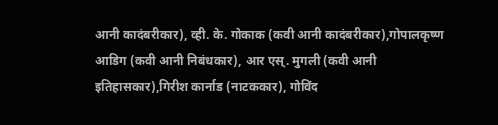आनी कादंबरीकार), व्ही. के. गोकाक (कवी आनी कादंबरीकार),गोपालकृष्ण आडिग (कवी आनी निबंधकार), आर एस्. मुगली (कवी आनी इतिहासकार),गिरीश कार्नाड (नाटककार), गोविंद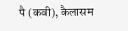पै (कवी), कैलासम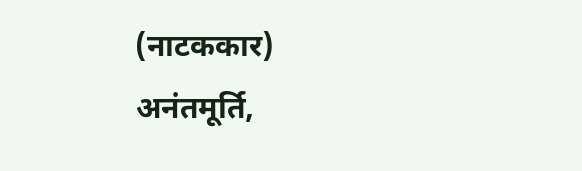(नाटककार) अनंतमूर्ति,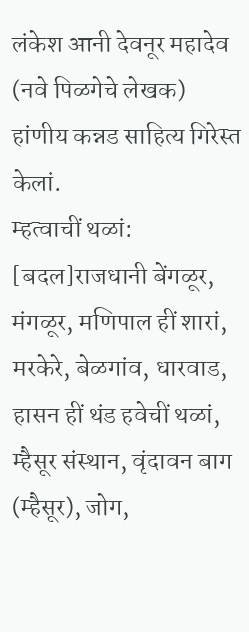लंकेश आनी देवनूर महादेव (नवे पिळगेचे लेखक) हांणीय कन्नड साहित्य गिरेस्त केलां.
म्हत्वाचीं थळां:
[बदल]राजधानी बेंगळूर, मंगळूर, मणिपाल हीं शारां, मरकेरे, बेळगांव, धारवाड, हासन हीं थंड हवेचीं थळां, म्हैसूर संस्थान, वृंदावन बाग (म्हैसूर), जोग,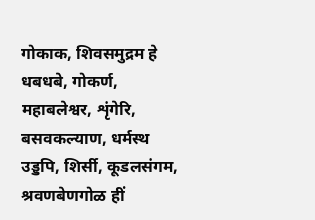गोकाक, शिवसमुद्रम हे धबधबे, गोकर्ण, महाबलेश्वर, शृंगेरि, बसवकल्याण, धर्मस्थ उड्डपि, शिर्सी, कूडलसंगम, श्रवणबेणगोळ हीं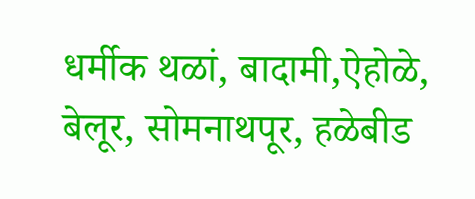धर्मीक थळां, बादामी,ऐहोळे, बेलूर, सोमनाथपूर, हळेबीड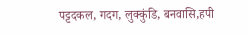पट्टदकल, गदग, लुक्कुंडि, बनवासि,हपी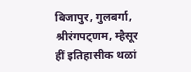बिजापुर, गुलबर्गा, श्रीरंगपट्णम, म्हैसूर हीं इतिहासीक थळां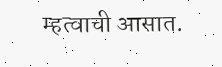म्हत्वाची आसात.